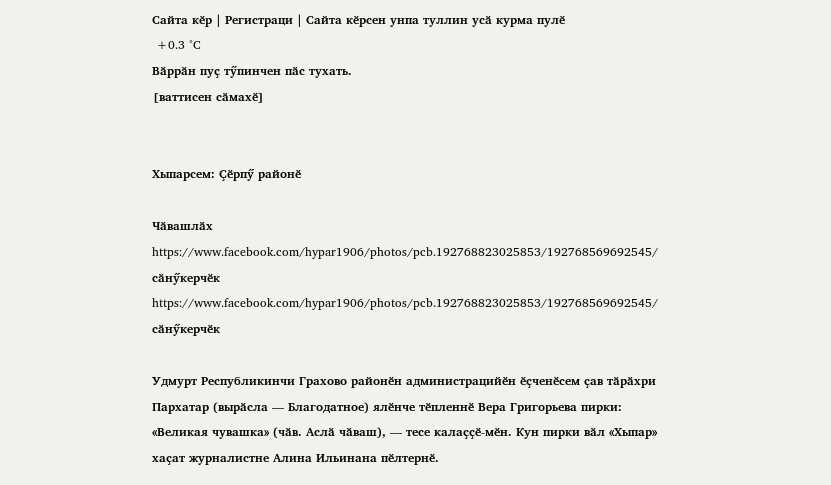Сайта кӗр | Регистраци | Сайта кӗрсен унпа туллин усӑ курма пулӗ
 +0.3 °C
Вӑррӑн пуҫ тӳпинчен пӑс тухать.
[ваттисен сӑмахӗ]


Хыпарсем: Ҫӗрпӳ районӗ

Чӑвашлӑх
https://www.facebook.com/hypar1906/photos/pcb.192768823025853/192768569692545/ сӑнӳкерчӗк
https://www.facebook.com/hypar1906/photos/pcb.192768823025853/192768569692545/ сӑнӳкерчӗк

Удмурт Республикинчи Грахово районӗн администрацийӗн ӗҫченӗсем ҫав тӑрӑхри Пархатар (вырӑсла — Благодатное) ялӗнче тӗпленнӗ Вера Григорьева пирки: «Великая чувашка» (чӑв. Аслӑ чӑваш), — тесе калаҫҫӗ-мӗн. Кун пирки вӑл «Хыпар» хаҫат журналистне Алина Ильинана пӗлтернӗ.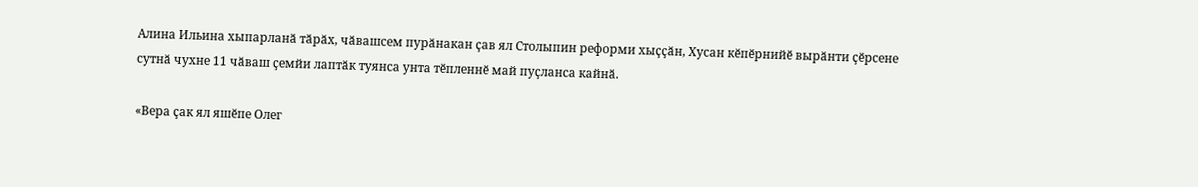Алина Ильина хыпарланӑ тӑрӑх, чӑвашсем пурӑнакан ҫав ял Столыпин реформи хыҫҫӑн, Хусан кӗпӗрнийӗ вырӑнти ҫӗрсене сутнӑ чухне 11 чӑваш ҫемйи лаптӑк туянса унта тӗпленнӗ май пуҫланса кайнӑ.

«Вера ҫак ял яшӗпе Олег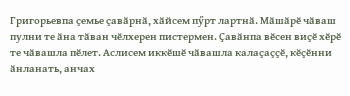Григорьевпа ҫемье ҫавӑрнӑ, хӑйсем пӳрт лартнӑ. Мӑшӑрӗ чӑваш пулни те ӑна тӑван чӗлхерен пистермен. Ҫавӑнпа вӗсен виҫӗ хӗрӗ те чӑвашла пӗлет. Аслисем иккӗшӗ чӑвашла калаҫаҫҫӗ, кӗҫӗнни ӑнланать, анчах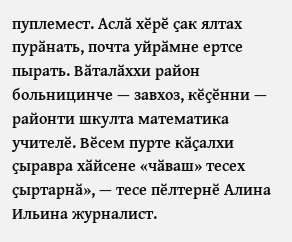пуплемест. Аслӑ хӗрӗ ҫак ялтах пурӑнать, почта уйрӑмне ертсе пырать. Вӑталӑххи район больницинче — завхоз, кӗҫӗнни — районти шкулта математика учителӗ. Вӗсем пурте кӑҫалхи ҫыравра хӑйсене «чӑваш» тесех ҫыртарнӑ», — тесе пӗлтернӗ Алина Ильина журналист.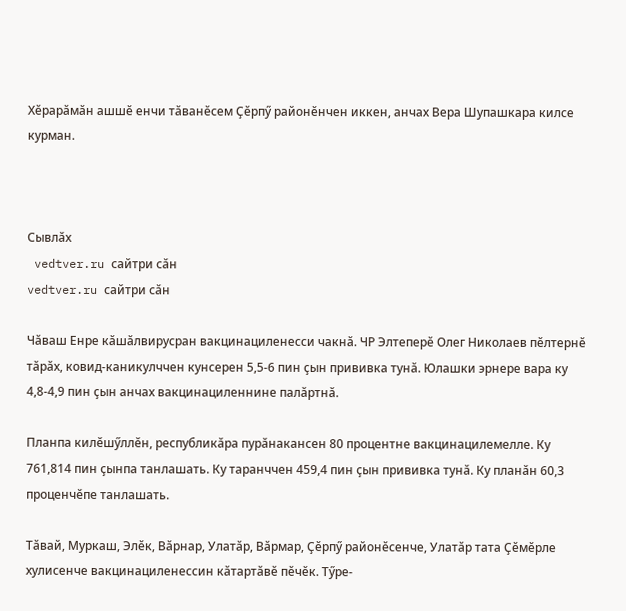Хӗрарӑмӑн ашшӗ енчи тӑванӗсем Ҫӗрпӳ районӗнчен иккен, анчах Вера Шупашкара килсе курман.



Сывлӑх
 vedtver.ru сайтри сӑн
vedtver.ru сайтри сӑн

Чӑваш Енре кӑшӑлвирусран вакцинациленесси чакнӑ. ЧР Элтеперӗ Олег Николаев пӗлтернӗ тӑрӑх, ковид-каникулччен кунсерен 5,5-6 пин ҫын прививка тунӑ. Юлашки эрнере вара ку 4,8-4,9 пин ҫын анчах вакцинациленнине палӑртнӑ.

Планпа килӗшӳллӗн, республикӑра пурӑнакансен 80 процентне вакцинацилемелле. Ку 761,814 пин ҫынпа танлашать. Ку таранччен 459,4 пин ҫын прививка тунӑ. Ку планӑн 60,3 проценчӗпе танлашать.

Тӑвай, Муркаш, Элӗк, Вӑрнар, Улатӑр, Вӑрмар, Ҫӗрпӳ районӗсенче, Улатӑр тата Ҫӗмӗрле хулисенче вакцинациленессин кӑтартӑвӗ пӗчӗк. Тӳре-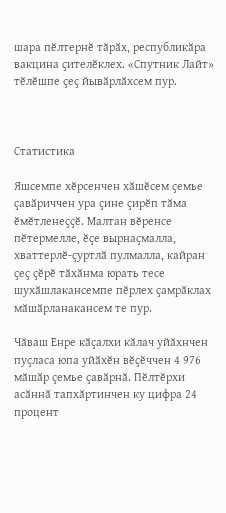шара пӗлтернӗ тӑрӑх, республикӑра вакцина ҫителӗклех. «Спутник Лайт» тӗлӗшпе ҫеҫ йывӑрлӑхсем пур.



Статистика

Яшсемпе хӗрсенчен хӑшӗсем ҫемье ҫавӑриччен ура ҫине ҫирӗп тӑма ӗмӗтленеҫҫӗ. Малтан вӗренсе пӗтермелле, ӗҫе вырнаҫмалла, хваттерлӗ-ҫуртлӑ пулмалла, кайран ҫеҫ ҫӗрӗ тӑхӑнма юрать тесе шухӑшлакансемпе пӗрлех ҫамрӑклах мӑшӑрланакансем те пур.

Чӑваш Енре кӑҫалхи кӑлач уйӑхнчен пуҫласа юпа уйӑхӗн вӗҫӗччен 4 976 мӑшӑр ҫемье ҫавӑрнӑ. Пӗлтӗрхи асӑннӑ тапхӑртинчен ку цифра 24 процент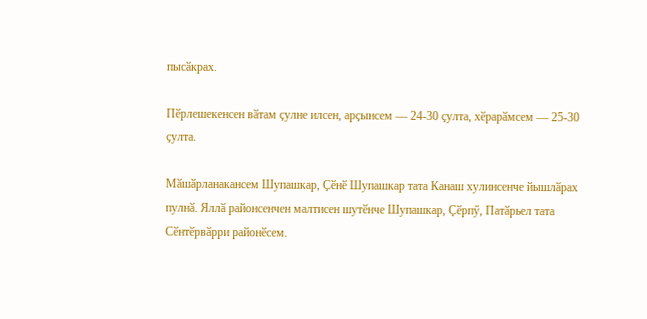пысӑкрах.

Пӗрлешекенсен вӑтам ҫулне илсен, арҫынсем — 24-30 ҫулта, хӗрарӑмсем — 25-30 ҫулта.

Мӑшӑрланакансем Шупашкар, Ҫӗнӗ Шупашкар тата Канаш хулинсенче йышлӑрах пулнӑ. Яллӑ районсенчен малтисен шутӗнче Шупашкар, Ҫӗрпӳ, Патӑрьел тата Сӗнтӗрвӑрри районӗсем.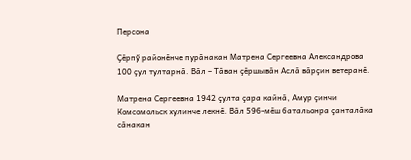Персона

Ҫӗрпӳ районӗнче пурӑнакан Матрена Сергеевна Александрова 100 ҫул тултарнӑ. Вӑл – Тӑван ҫӗршывӑн Аслӑ вӑрҫин ветеранӗ.

Матрена Сергеевна 1942 ҫулта ҫара кайнӑ, Амур ҫинчи Комсомольск хулинче лекнӗ. Вӑл 596-мӗш батальонра ҫанталӑка сӑнакан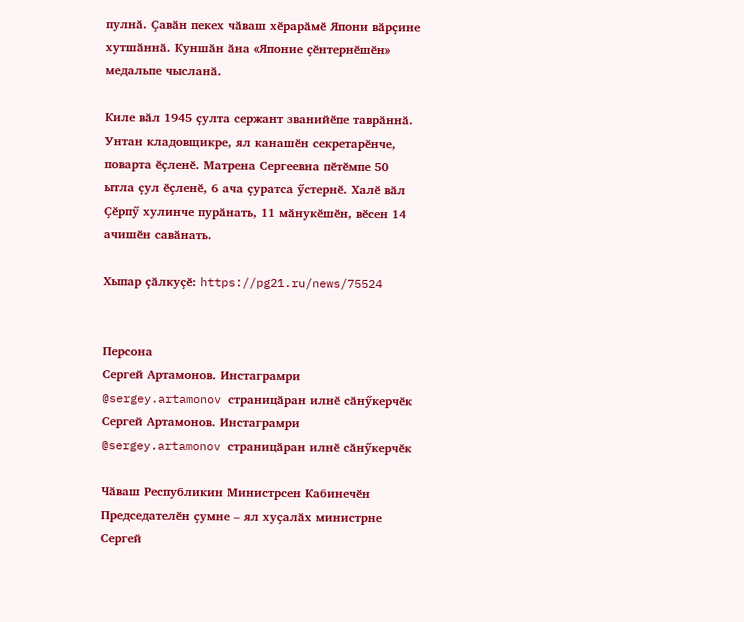пулнӑ. Ҫавӑн пекех чӑваш хӗрарӑмӗ Япони вӑрҫине хутшӑннӑ. Куншӑн ӑна «Японие ҫӗнтернӗшӗн» медальпе чысланӑ.

Киле вӑл 1945 ҫулта сержант званийӗпе таврӑннӑ. Унтан кладовщикре, ял канашӗн секретарӗнче, поварта ӗҫленӗ. Матрена Сергеевна пӗтӗмпе 50 ытла ҫул ӗҫленӗ, 6 ача ҫуратса ӳстернӗ. Халӗ вӑл Ҫӗрпӳ хулинче пурӑнать, 11 мӑнукӗшӗн, вӗсен 14 ачишӗн савӑнать.

Хыпар ҫӑлкуҫӗ: https://pg21.ru/news/75524


Персона
Сергей Артамонов. Инстаграмри @sergey.artamonov страницӑран илнӗ сӑнӳкерчӗк
Сергей Артамонов. Инстаграмри @sergey.artamonov страницӑран илнӗ сӑнӳкерчӗк

Чӑваш Республикин Министрсен Кабинечӗн Председателӗн ҫумне – ял хуҫалӑх министрне Сергей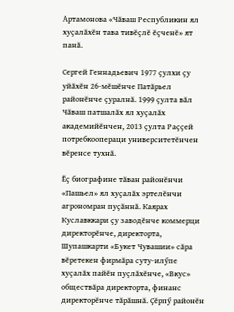Артамонова «Чӑваш Республикин ял хуҫалӑхӗн тава тивӗҫлӗ ӗҫченӗ» ят панӑ.

Сергей Геннадьевич 1977 ҫулхи ҫу уйӑхӗн 26-мӗшӗнче Патӑрьел районӗнче ҫуралнӑ. 1999 ҫулта вӑл Чӑваш патшалӑх ял хуҫалӑх академийӗнчен, 2013 ҫулта Раҫҫей потребкоопераци университетӗнчен вӗренсе тухнӑ.

Ӗҫ биографине тӑван районӗнчи «Пашьел» ял хуҫалӑх эртелӗнчи агрономран пуҫӑннӑ. Каярах Куславккари ҫу заводӗнче коммерци директорӗнче, директорта, Шупашкарти «Букет Чувашии» сӑра вӗретекен фирмӑра суту-илӳпе хуҫалӑх пайӗн пуҫлӑхӗнче, «Вкус» обществӑра директорта, финанс директорӗнче тӑрӑшнӑ. Ҫӗрпӳ районӗн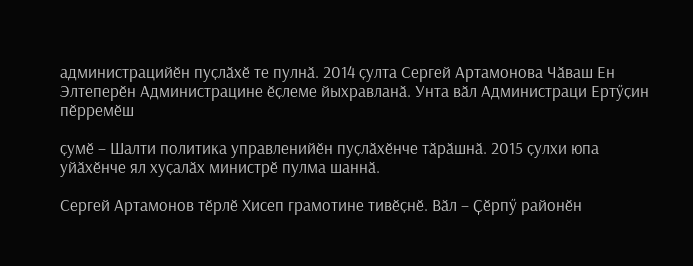администрацийӗн пуҫлӑхӗ те пулнӑ. 2014 ҫулта Сергей Артамонова Чӑваш Ен Элтеперӗн Администрацине ӗҫлеме йыхравланӑ. Унта вӑл Администраци Ертӳҫин пӗрремӗш

ҫумӗ – Шалти политика управленийӗн пуҫлӑхӗнче тӑрӑшнӑ. 2015 ҫулхи юпа уйӑхӗнче ял хуҫалӑх министрӗ пулма шаннӑ.

Сергей Артамонов тӗрлӗ Хисеп грамотине тивӗҫнӗ. Вӑл – Ҫӗрпӳ районӗн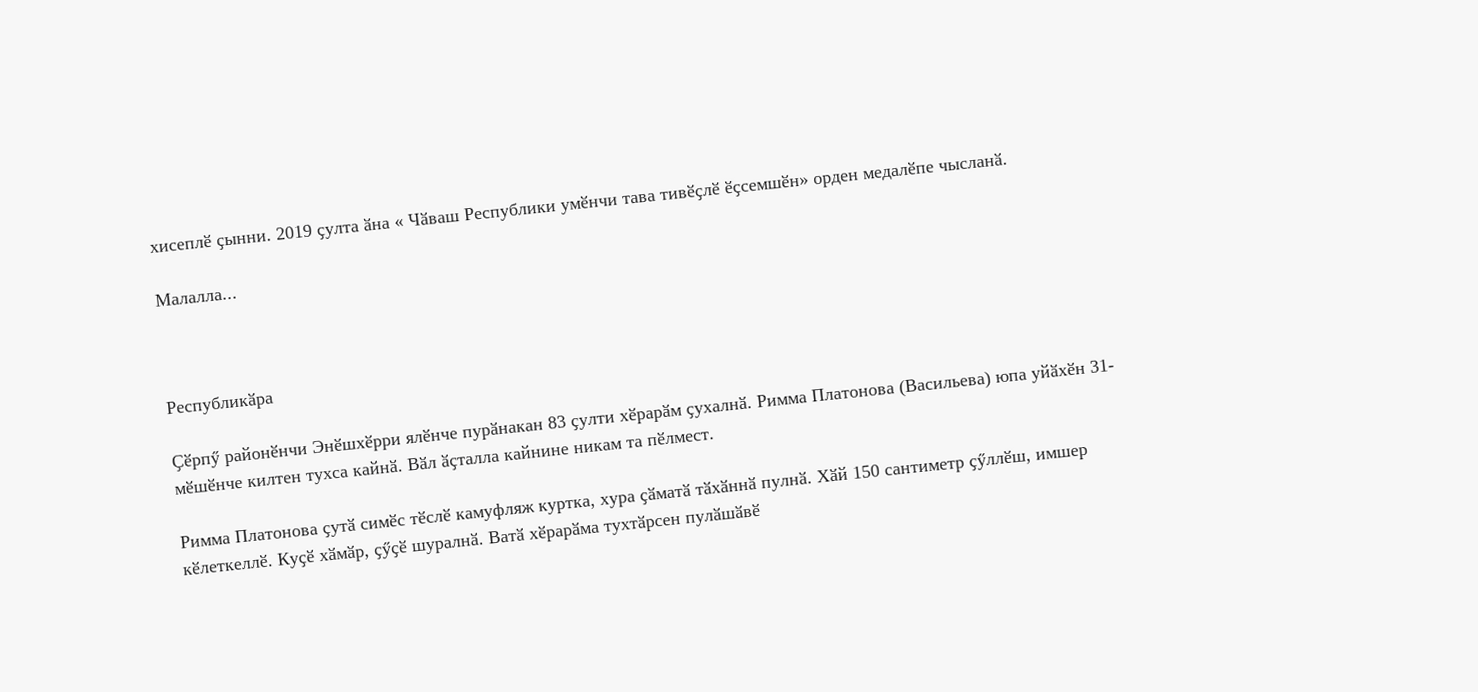хисеплӗ ҫынни. 2019 ҫулта ӑна « Чӑваш Республики умӗнчи тава тивӗҫлӗ ӗҫсемшӗн» орден медалӗпе чысланӑ.

Малалла...



Республикӑра

Ҫӗрпӳ районӗнчи Энӗшхӗрри ялӗнче пурӑнакан 83 ҫулти хӗрарӑм ҫухалнӑ. Римма Платонова (Васильева) юпа уйӑхӗн 31-мӗшӗнче килтен тухса кайнӑ. Вӑл ӑҫталла кайнине никам та пӗлмест.

Римма Платонова ҫутӑ симӗс тӗслӗ камуфляж куртка, хура ҫӑматӑ тӑхӑннӑ пулнӑ. Хӑй 150 сантиметр ҫӳллӗш, имшер кӗлеткеллӗ. Куҫӗ хӑмӑр, ҫӳҫӗ шуралнӑ. Ватӑ хӗрарӑма тухтӑрсен пулӑшӑвӗ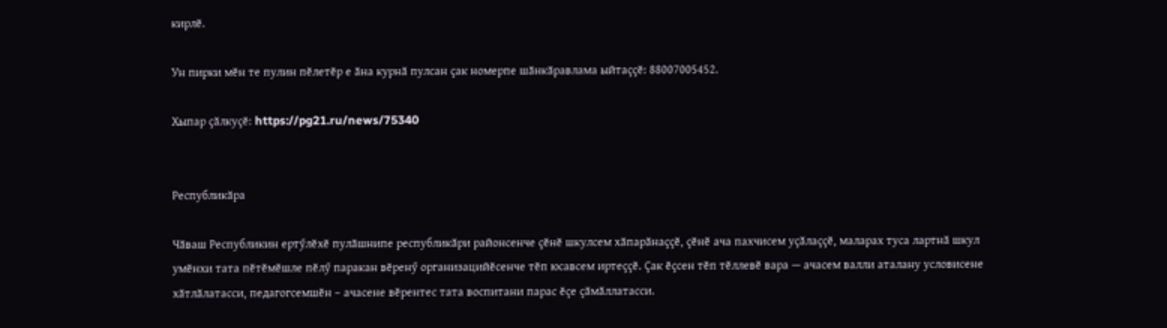кирлӗ.

Ун пирки мӗн те пулин пӗлетӗр е ӑна курнӑ пулсан ҫак номерпе шӑнкӑравлама ыйтаҫҫӗ: 88007005452.

Хыпар ҫӑлкуҫӗ: https://pg21.ru/news/75340


Республикӑра

Чӑваш Республикин ертӳлӗхӗ пулӑшнипе республикӑри районсенче ҫӗнӗ шкулсем хӑпарӑнаҫҫӗ, ҫӗнӗ ача пахчисем уҫӑлаҫҫӗ, маларах туса лартнӑ шкул умӗнхи тата пӗтӗмӗшле пӗлӳ паракан вӗренӳ организацийӗсенче тӗп юсавсем иртеҫҫӗ. Ҫак ӗҫсен тӗп тӗллевӗ вара — ачасем валли аталану условисене хӑтлӑлатасси, педагогсемшӗн – ачасене вӗрентес тата воспитани парас ӗҫе ҫӑмӑллатасси.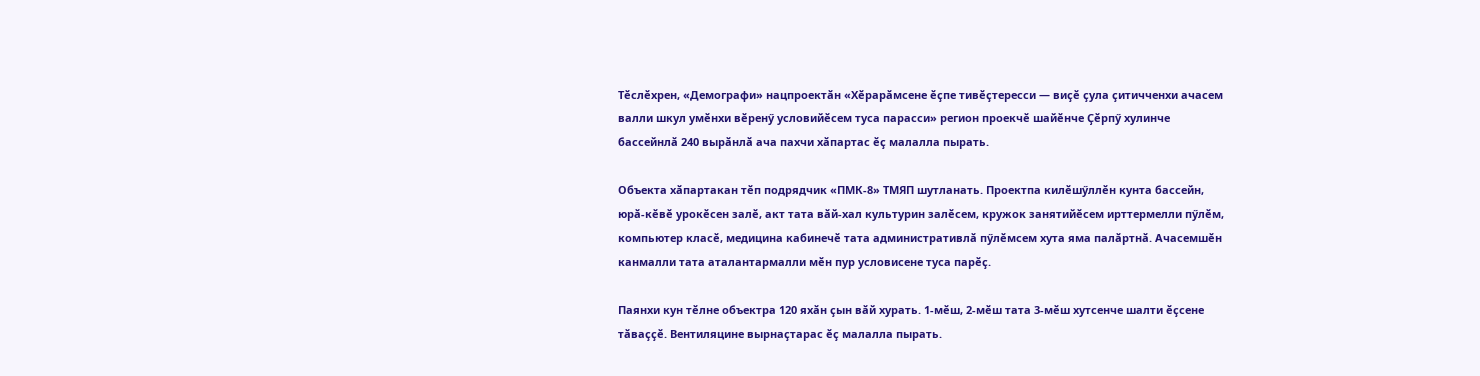Тӗслӗхрен, «Демографи» нацпроектӑн «Хӗрарӑмсене ӗҫпе тивӗҫтересси — виҫӗ ҫула ҫитичченхи ачасем валли шкул умӗнхи вӗренӳ условийӗсем туса парасси» регион проекчӗ шайӗнче Ҫӗрпӳ хулинче бассейнлӑ 240 вырӑнлӑ ача пахчи хӑпартас ӗҫ малалла пырать.

Объекта хӑпартакан тӗп подрядчик «ПМК-8» ТМЯП шутланать. Проектпа килӗшӳллӗн кунта бассейн, юрӑ-кӗвӗ урокӗсен залӗ, акт тата вӑй-хал культурин залӗсем, кружок занятийӗсем ирттермелли пӳлӗм, компьютер класӗ, медицина кабинечӗ тата административлӑ пӳлӗмсем хута яма палӑртнӑ. Ачасемшӗн канмалли тата аталантармалли мӗн пур условисене туса парӗҫ.

Паянхи кун тӗлне объектра 120 яхӑн ҫын вӑй хурать. 1-мӗш, 2-мӗш тата 3-мӗш хутсенче шалти ӗҫсене тӑваҫҫӗ. Вентиляцине вырнаҫтарас ӗҫ малалла пырать.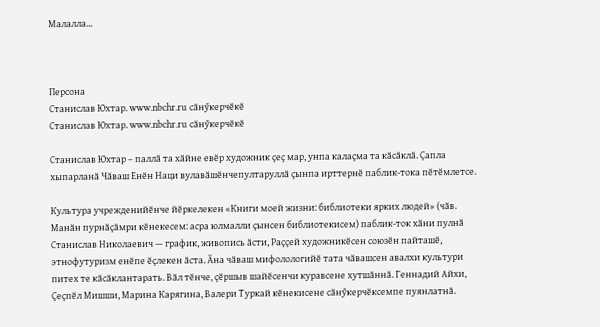Малалла...



Персона
Станислав Юхтар. www.nbchr.ru сӑнӳкерчӗкӗ
Станислав Юхтар. www.nbchr.ru сӑнӳкерчӗкӗ

Станислав Юхтар – паллӑ та хӑйне евӗр художник ҫеҫ мар, унпа калаҫма та кӑсӑклӑ. Ҫапла хыпарланӑ Чӑваш Енӗн Наци вулавӑшӗнчепултаруллӑ ҫынпа ирттернӗ паблик-тока пӗтӗмлетсе.

Культура учрежденийӗнче йӗркелекен «Книги моей жизни: библиотеки ярких людей» (чӑв. Манӑн пурнӑҫӑмри кӗнекесем: асра юлмалли ҫынсен библиотекисем) паблик-ток хӑни пулнӑ Станислав Николаевич — график, живопись ӑсти, Раҫҫей художникӗсен союзӗн пайташӗ, этнофутуризм енӗпе ӗҫлекен ӑста. Ӑна чӑваш мифолологийӗ тата чӑвашсен авалхи культури питех те кӑсӑклантарать. Вӑл тӗнче, ҫӗршыв шайӗсенчи куравсене хутшӑннӑ. Геннадий Айхи, Ҫеҫпӗл Мишши, Марина Карягина, Валери Туркай кӗнекисене сӑнӳкерчӗксемпе пуянлатнӑ.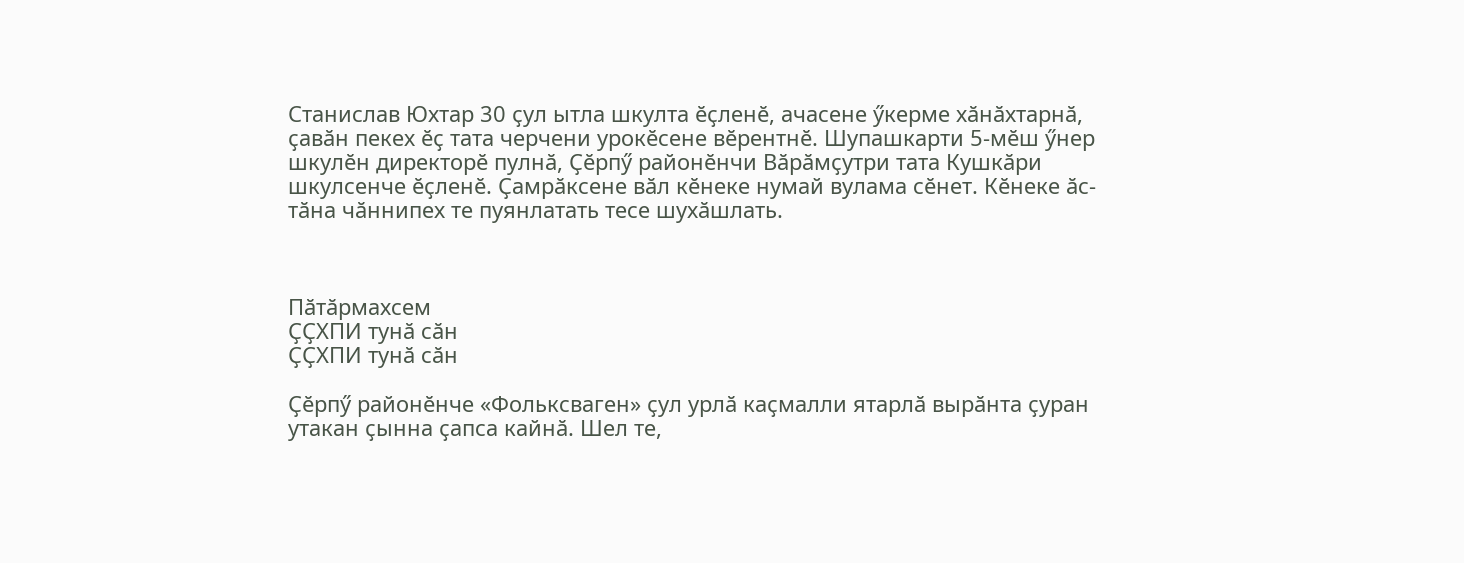Станислав Юхтар 30 ҫул ытла шкулта ӗҫленӗ, ачасене ӳкерме хӑнӑхтарнӑ, ҫавӑн пекех ӗҫ тата черчени урокӗсене вӗрентнӗ. Шупашкарти 5-мӗш ӳнер шкулӗн директорӗ пулнӑ, Ҫӗрпӳ районӗнчи Вӑрӑмҫутри тата Кушкӑри шкулсенче ӗҫленӗ. Ҫамрӑксене вӑл кӗнеке нумай вулама сӗнет. Кӗнеке ӑс-тӑна чӑннипех те пуянлатать тесе шухӑшлать.



Пӑтӑрмахсем
ҪҪХПИ тунӑ сӑн
ҪҪХПИ тунӑ сӑн

Ҫӗрпӳ районӗнче «Фольксваген» ҫул урлӑ каҫмалли ятарлӑ вырӑнта ҫуран утакан ҫынна ҫапса кайнӑ. Шел те,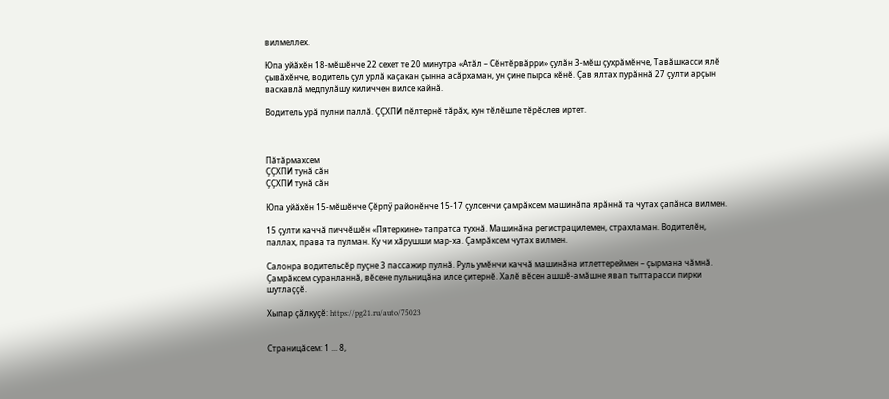вилмеллех.

Юпа уйӑхӗн 18-мӗшӗнче 22 сехет те 20 минутра «Атӑл – Сӗнтӗрвӑрри» ҫулӑн 3-мӗш ҫухрӑмӗнче, Тавӑшкасси ялӗ ҫывӑхӗнче, водитель ҫул урлӑ каҫакан ҫынна асӑрхаман, ун ҫине пырса кӗнӗ. Ҫав ялтах пурӑннӑ 27 ҫулти арҫын васкавлӑ медпулӑшу киличчен вилсе кайнӑ.

Водитель урӑ пулни паллӑ. ҪҪХПИ пӗлтернӗ тӑрӑх, кун тӗлӗшпе тӗрӗслев иртет.



Пӑтӑрмахсем
ҪҪХПИ тунӑ сӑн
ҪҪХПИ тунӑ сӑн

Юпа уйӑхӗн 15-мӗшӗнче Ҫӗрпӳ районӗнче 15-17 ҫулсенчи ҫамрӑксем машинӑпа ярӑннӑ та чутах ҫапӑнса вилмен.

15 ҫулти каччӑ пиччӗшӗн «Пятеркине» тапратса тухнӑ. Машинӑна регистрацилемен, страхламан. Водителӗн, паллах, права та пулман. Ку чи хӑрушши мар-ха. Ҫамрӑксем чутах вилмен.

Салонра водительсӗр пуҫне 3 пассажир пулнӑ. Руль умӗнчи каччӑ машинӑна итлеттереймен – ҫырмана чӑмнӑ. Ҫамрӑксем суранланнӑ, вӗсене пульницӑна илсе ҫитернӗ. Халӗ вӗсен ашшӗ-амӑшне явап тыттарасси пирки шутлаҫҫӗ.

Хыпар ҫӑлкуҫӗ: https://pg21.ru/auto/75023


Страницӑсем: 1 ... 8,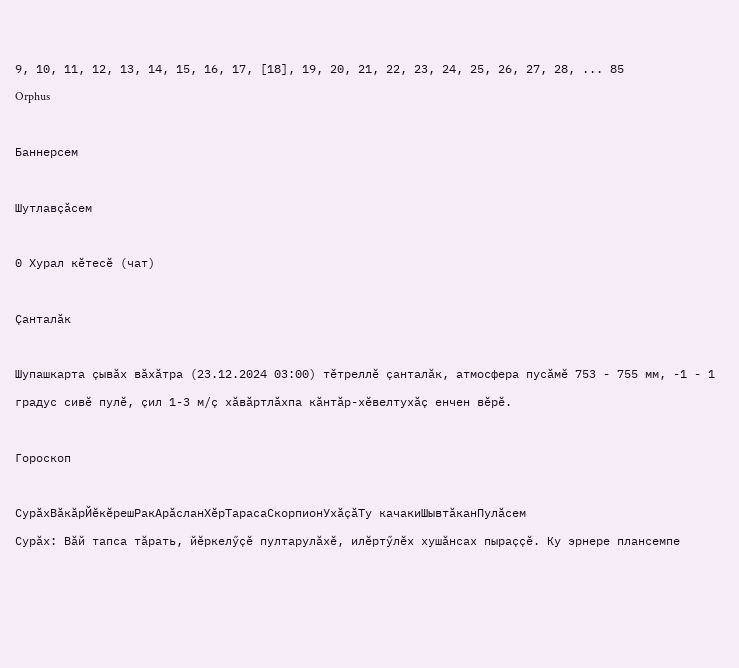9, 10, 11, 12, 13, 14, 15, 16, 17, [18], 19, 20, 21, 22, 23, 24, 25, 26, 27, 28, ... 85
Orphus

Баннерсем

Шутлавҫӑсем

0 Хурал кӗтесӗ (чат)

Ҫанталӑк

Шупашкарта ҫывӑх вӑхӑтра (23.12.2024 03:00) тӗтреллӗ ҫанталӑк, атмосфера пусӑмӗ 753 - 755 мм, -1 - 1 градус сивӗ пулӗ, ҫил 1-3 м/ҫ хӑвӑртлӑхпа кӑнтӑр-хӗвелтухӑҫ енчен вӗрӗ.

Гороскоп

СурӑхВӑкӑрЙӗкӗрешРакАрӑсланХӗрТарасаСкорпионУхӑҫӑТу качакиШывтӑканПулӑсем
Сурӑх: Вӑй тапса тӑрать, йӗркелӳҫӗ пултарулӑхӗ, илӗртӳлӗх хушӑнсах пыраҫҫӗ. Ку эрнере плансемпе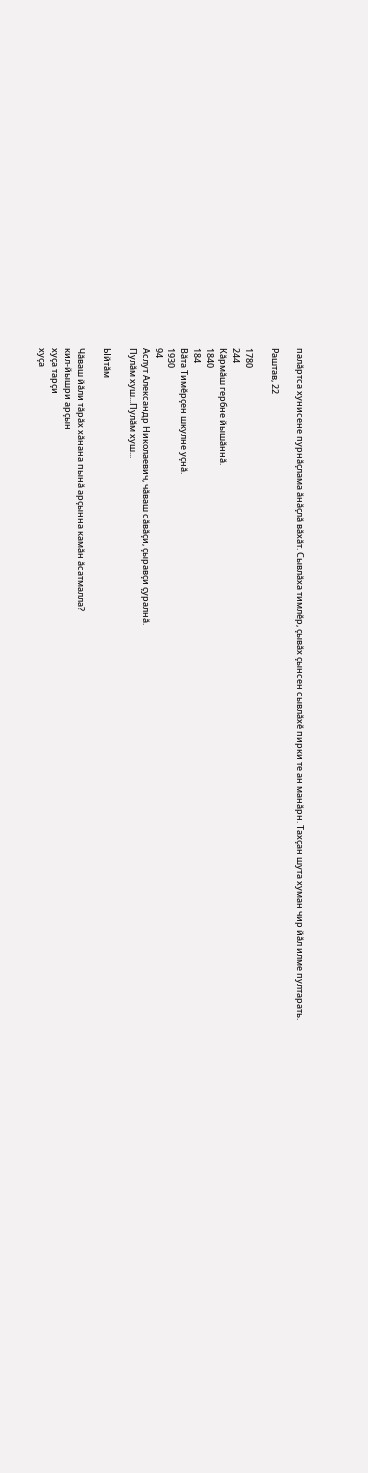палӑртса хунисене пурнӑҫлама ӑнӑҫлӑ вӑхӑт. Сывлӑха тимлӗр, ҫывӑх ҫынсен сывлӑхӗ пирки те ан манӑрн. Тахҫан шута хуман чир йӑл илме пултарать.

Раштав, 22

1780
244
Кӑрмӑш гербне йышӑннӑ.
1840
184
Вӑта Тимӗрҫен шкулне уҫнӑ.
1930
94
Аслут Александр Николаевич, чӑваш сӑвӑҫи, ҫыравҫи ҫуралнӑ.
Пулӑм хуш...Пулӑм хуш...

Ыйтӑм

Чӑваш йӑли тӑрӑх хӑнана пынӑ арҫынна камӑн ӑсатмалла?
кил-йышри арҫын
хуҫа тарҫи
хуҫа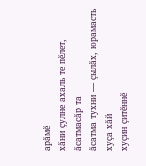арӑмӗ
хӑни ҫулне ахаль те пӗлет, ӑсатмасӑр та
ӑсатма тухни — ҫылӑх, юрамасть
хуҫа хӑй
хуҫин ҫитӗннӗ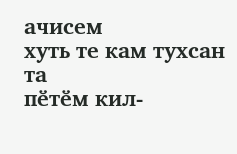ачисем
хуть те кам тухсан та
пӗтӗм кил-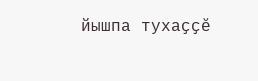йышпа тухаҫҫӗ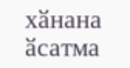хӑнана ӑсатма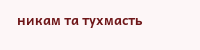никам та тухмасть